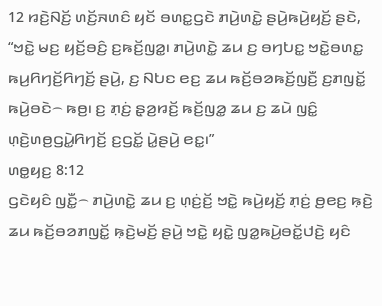12 ꤙꤢꤧ꤬ꤡꤢꤩ꤬ ꤛꤢꤩ꤬ꤏꤛꤢꤨ ꤟꤢꤩ ꤋꤛꤢ꤭ꤞꤢꤧ ꤊꤣꤧ꤬ꤛꤢꤧ꤭ ꤔꤣꤧ꤬ꤒꤣꤧ꤬ꤟꤢꤩ꤬ ꤔꤢꤧ, “ꤠꤢꤧ꤭ ꤗꤢ꤬ ꤟꤢꤩ꤬ꤋꤢꤨ꤬ ꤢ꤬ꤒꤢꤩ꤬ꤜꤤ꤭꤯ ꤊꤣꤧ꤬ꤛꤢꤧ꤭ ꤘꤣ ꤢ꤬ ꤋꤚꤝꤢ꤭ ꤠꤢꤧ꤭ꤋꤛꤢ꤭ ꤒꤣ꤬ꤖꤚꤢꤩ꤬ꤖꤚꤢꤩ꤬ ꤔꤣꤧ꤬, ꤢ꤬ ꤡꤝꤢ ꤕꤢ꤬ ꤘꤣ ꤒꤢꤩ꤬ꤋꤤꤒꤢꤩ꤬ꤜꤢꤪ꤬ ꤢ꤬ꤊꤜꤢꤩ꤭ ꤒꤣꤧ꤬ꤋꤢꤧ꤮ ꤒꤥ꤬꤯ ꤢ꤬ ꤊ꤫ꤢꤦ꤬ ꤔ꤫ꤤ꤬ꤙꤢꤩ꤬ ꤒꤢꤩ꤬ꤜꤤ꤭ ꤘꤣ ꤢ꤬ ꤘꤣꤧ ꤜꤢꤨ꤭ ꤛ꤫ꤢꤧ꤬ꤛꤥ꤬ꤞꤣꤧ꤭ꤖꤚꤢꤩ꤬ ꤢ꤬ꤞꤢꤩ꤭ ꤣꤧ꤭ꤔꤣꤧ꤬ ꤕꤢ꤭꤯”
ꤛꤥ꤭ꤟꤢ꤬ 8:12
ꤞꤢꤧꤟꤢꤨ ꤜꤢꤪ꤭꤮ ꤊꤣꤧ꤬ꤛꤢꤧ꤭ ꤘꤣ ꤢ꤬ ꤛ꤫ꤢꤦ꤬ꤢꤩ꤬ ꤠꤢꤧ꤭ ꤒꤣꤧ꤬ꤟꤢꤩ꤬ ꤊ꤫ꤢꤦ꤬ ꤥ꤬ꤕꤢ꤬ ꤒ꤫ꤢꤧ꤬ ꤘꤣ ꤒꤢꤩ꤬ꤋꤤꤊꤜꤢꤩ꤭ ꤒ꤫ꤢꤧ꤬ꤗꤢꤩ꤬ ꤔꤣꤧ꤬ ꤠꤢꤧ꤭ ꤟꤢꤧ꤭ ꤜꤤ꤭ꤒꤣꤧ꤬ꤋꤢꤩ꤭ꤓꤢꤧ꤬ ꤟꤢꤨ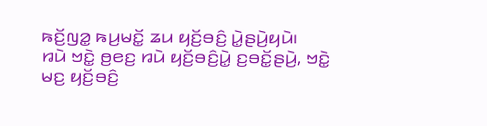ꤒꤢꤩ꤬ꤜꤤ꤭ ꤒꤣ꤬ꤗꤢꤩ꤭ ꤘꤣ ꤟꤢꤩ꤬ꤋꤢꤨ꤬ ꤣꤧ꤭ꤔꤣꤧ꤬ꤟꤣꤧ꤯
ꤙꤣꤧ ꤠꤢꤧ꤭ ꤥ꤬ꤕꤢ꤬ ꤙꤣꤧ ꤟꤢꤩ꤬ꤋꤢꤨ꤬ꤣꤧ꤭ ꤢ꤬ꤋꤢꤩ꤭ꤔꤣꤧ꤬, ꤠꤢꤧ꤭ ꤗꤢ꤬ ꤟꤢꤩ꤬ꤋꤢꤨ꤬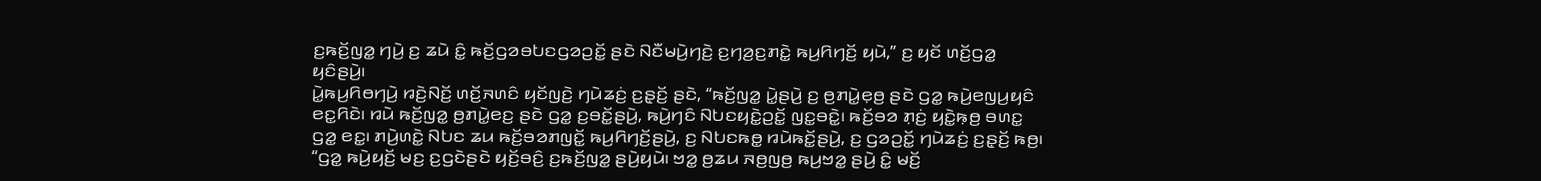ꤢ꤬ꤒꤢꤩ꤬ꤜꤤ꤭ ꤚꤣꤧ꤬ ꤢ꤬ ꤘꤣꤧ ꤢꤨ꤭ ꤒꤢꤩ꤬ꤞꤤꤋꤝꤢꤞꤤꤑꤢꤩ꤭ ꤔꤢꤧ ꤡꤢꤪꤗꤣꤧ꤬ꤚꤢꤧ꤬ ꤢ꤬ꤚꤤ꤬ꤢ꤬ꤊꤢꤧ꤭ ꤒꤣ꤬ꤖꤚꤢꤩ꤬ ꤟꤣꤧ,” ꤢ꤬ ꤟꤢꤩ ꤛꤢꤩ꤬ꤞꤤ꤭ ꤟꤢꤨꤔꤣꤧ꤬꤯
ꤣꤧ꤭ꤒꤣ꤬ꤖꤥꤚꤣꤧ꤬ ꤙꤢꤧ꤬ꤡꤢꤩ꤬ ꤛꤢꤩ꤬ꤏꤛꤢꤨ ꤟꤢꤩꤜꤢꤧ꤬ ꤚꤣꤧꤘꤢꤦ꤬ ꤢ꤬ꤔ꤫ꤢꤩ꤬ ꤔꤢꤧ, “ꤒꤢꤩ꤬ꤜꤤ꤭ ꤣꤧ꤭ꤔꤣꤧ꤬ ꤢ꤬ ꤥ꤬ꤊꤣꤧ꤭ꤕ꤫ꤥ꤬ ꤔꤢꤧ ꤞꤤ꤭ ꤒꤣꤧ꤬ꤕꤜꤣ꤬ꤟꤢꤨ ꤕꤢ꤭ꤖꤢꤧ꤯ ꤙꤣꤧ ꤒꤢꤩ꤬ꤜꤤ꤭ ꤥ꤬ꤊꤣꤧ꤭ꤕꤢ꤬ ꤔꤢꤧ ꤞꤤ꤭ ꤢ꤬ꤋꤢꤩ꤭ꤔꤣꤧ꤬, ꤒꤣꤧ꤬ꤚꤢꤨ ꤡꤝꤢꤟꤢꤧ꤭ꤑꤢꤩ꤭ ꤜꤢ꤭ꤋꤢꤧ꤭꤯ ꤒꤢꤩ꤬ꤋꤤ ꤊ꤫ꤢꤦ꤬ ꤟꤢꤧ꤭ꤒ꤫ꤥ꤬ ꤋꤛꤢ꤭ ꤞꤤ꤭ ꤕꤢ꤭꤯ ꤊꤣꤧ꤬ꤛꤢꤧ꤭ ꤡꤝꤢ ꤘꤣ ꤒꤢꤩ꤬ꤋꤤꤊꤜꤢꤩ꤭ ꤒꤣ꤬ꤖꤚꤢꤩ꤬ꤔꤣꤧ꤬, ꤢ꤬ ꤡꤝꤢꤒꤥ꤭ ꤙꤣꤧꤒꤢꤩ꤭ꤔꤣꤧ꤬, ꤢ꤬ ꤞꤤꤑꤢꤩ꤭ ꤚꤣꤧꤘꤢꤦ꤬ ꤢ꤬ꤔ꤫ꤢꤩ꤬ ꤒꤥ꤬꤯
“ꤞꤤ꤭ ꤒꤣꤧ꤬ꤟꤢꤩ꤬ ꤗꤢ꤬ ꤢ꤬ꤞꤢꤧꤔꤢꤧ ꤟꤢꤩ꤬ꤋꤢꤨ꤬ ꤢ꤬ꤒꤢꤩ꤬ꤜꤤ꤭ ꤔꤣꤧ꤬ꤟꤣꤧ꤯ ꤠꤤ꤭ ꤥ꤬ꤘꤣ ꤏꤥ꤬ꤜꤥ꤬ ꤒꤣ꤬ꤠꤤ꤭ ꤔꤣꤧ꤬ ꤢꤨ꤭ ꤗꤢꤩ꤬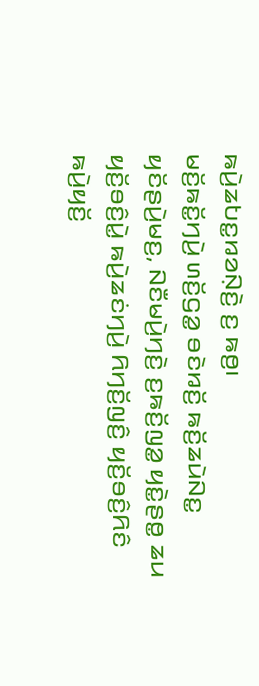ꤒꤣꤧ꤬ꤘꤝꤢ꤭ꤙꤤꤡ꤫ꤢꤧ꤬ ꤢ꤬ ꤒꤥ꤬꤯
ꤗꤢꤩ꤬ꤒꤢꤩ꤭ꤚꤣꤧ꤬ ꤛꤢꤩ꤬ꤞꤤ꤭ ꤋꤢꤧꤙꤢꤩ꤬ ꤒꤢꤩ꤬ꤘꤣꤧꤡꤢ꤭ ꤟꤢꤩꤔꤣꤧ꤬ꤗꤢ꤬, ꤡꤢꤪꤗꤣꤧ꤬ꤚꤢꤧ꤬ ꤢ꤬ꤒꤢꤩ꤬ꤜꤤ꤭ ꤟꤢꤧ꤭ꤔꤥ꤭ ꤘꤣ ꤟꤢꤩ꤬ꤋꤢꤨ꤬ꤣꤧ꤭ ꤒꤣꤧ꤬ꤘꤢꤦꤚꤣꤧ꤬ ꤖꤚꤢꤩ꤬ꤜꤢꤨ꤬ ꤟꤢꤩ꤬ꤋꤢꤨ꤬ꤖꤢꤨ ꤒꤣꤧ꤬ꤟꤢꤩ꤬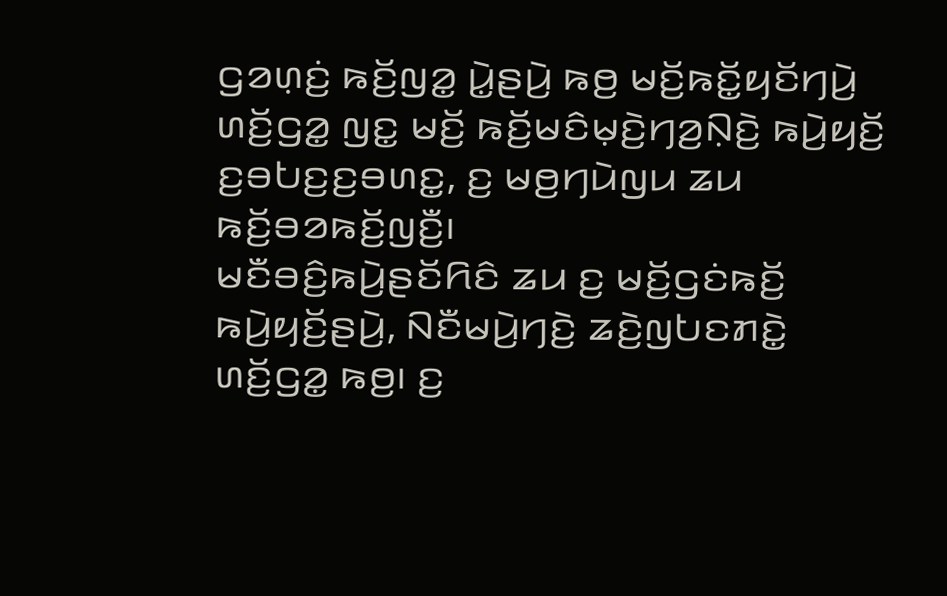ꤞꤤꤛ꤫ꤢꤦ꤬ ꤒꤢꤩ꤬ꤜꤤ꤭ ꤣꤧ꤭ꤔꤣꤧ꤬ ꤒꤥ꤬ ꤗꤢꤩ꤬ꤒꤢꤩ꤭ꤟꤢꤩꤚꤣꤧ꤬ ꤛꤢꤩ꤬ꤞꤤ꤭ ꤜꤢ꤭ ꤗꤢꤩ꤬ ꤒꤢꤩ꤬ꤗꤢꤨꤗ꤫ꤢꤧ꤬ꤚꤤ꤬ꤡ꤫ꤢꤧ꤬ ꤒꤣꤧ꤬ꤟꤢꤩ꤬ ꤢ꤬ꤋꤝꤢ꤬ꤢ꤬ꤋꤛꤢ꤭, ꤢ꤬ ꤗꤥ꤬ꤚꤣꤧꤜꤣ ꤘꤣ ꤒꤢꤩ꤬ꤋꤤꤒꤢꤩ꤬ꤜꤢꤪ꤬꤯
ꤗꤢꤪꤋꤢꤨ꤬ꤒꤣꤧ꤬ꤔꤢꤩꤖꤢꤨ ꤘꤣ ꤢ꤬ ꤗꤢꤩ꤬ꤞꤢꤦꤒꤢꤩ꤬ ꤒꤣꤧ꤬ꤟꤢꤩ꤬ꤔꤣꤧ꤬, ꤡꤢꤪꤗꤣꤧ꤬ꤚꤢꤧ꤬ ꤘꤢꤧ꤬ꤜꤝꤢꤊꤢꤧ꤭ ꤛꤢꤩ꤬ꤞꤤ꤭ ꤒꤥ꤬꤯ ꤢ꤬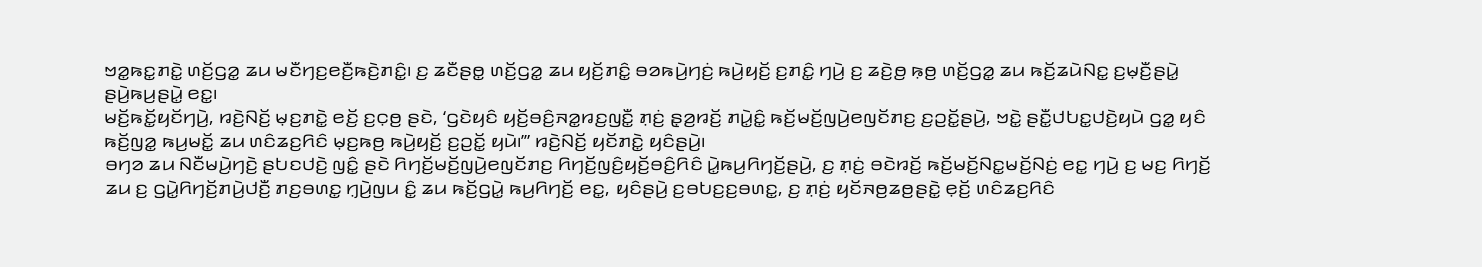ꤠꤤ꤭ꤒꤢ꤭ꤊꤢꤧ꤭ ꤛꤢꤩ꤬ꤞꤤ꤭ ꤘꤣ ꤗꤢꤪꤚꤢ꤬ꤕꤢꤪ꤬ꤒꤢꤧ꤬ꤊꤢꤨ꤭꤯ ꤢ꤬ ꤘꤢꤪꤔꤥ꤭ ꤛꤢꤩ꤬ꤞꤤ꤭ ꤘꤣ ꤟꤢꤩ꤬ꤊꤢꤨ꤭ ꤋꤤꤒꤣꤧ꤬ꤚꤢꤦ꤬ ꤒꤣꤧ꤬ꤟꤢꤩ꤬ ꤢ꤬ꤊꤢꤨ꤭ ꤚꤣꤧ꤬ ꤢ꤬ ꤘꤢꤧ꤬ꤥ꤬ ꤒ꤫ꤥ꤬ ꤛꤢꤩ꤬ꤞꤤ꤭ ꤘꤣ ꤒꤢꤩ꤬ꤘꤣꤧꤡꤢ꤭ ꤢ꤬ꤗ꤫ꤢꤪ꤬ꤔꤣꤧ꤭ ꤔꤣꤧ꤬ꤒꤣ꤬ꤔꤣꤧ꤭ ꤕꤢ꤭꤯
ꤗꤢꤩ꤬ꤒꤢꤩ꤭ꤟꤢꤩꤚꤣꤧ꤬, ꤙꤢꤧ꤬ꤡꤢꤩ꤬ ꤗ꤫ꤢ꤬ꤊꤢꤧ꤭ ꤕꤢꤩ꤬ ꤢ꤬ꤍ꤫ꤥ꤬ ꤔꤢꤧ, ‘ꤞꤢꤧꤟꤢꤨ ꤟꤢꤩ꤬ꤋꤢꤨ꤬ꤏꤤ꤭ꤙꤢ꤬ꤜꤢꤪ꤭ ꤊ꤫ꤢꤦ꤬ ꤔ꤫ꤤ꤬ꤙꤢꤩ꤬ ꤊꤣꤧ꤭ꤢꤨ꤭ ꤒꤢꤩ꤬ꤗꤢꤩ꤬ꤜꤣꤧ꤬ꤕꤜꤢꤩꤊꤢ꤬ ꤢ꤬ꤑꤢꤩ꤭ꤔꤣꤧ꤬, ꤠꤢꤧ꤭ ꤔꤢꤪ꤭ꤓꤝꤢ꤭ꤓꤢꤧ꤬ꤟꤣꤧ ꤞꤤ꤭ ꤟꤢꤨ ꤒꤢꤩ꤬ꤜꤤ꤭ ꤒꤣ꤬ꤗꤢꤩ꤭ ꤘꤣ ꤛꤢꤨꤘꤢ꤬ꤖꤢꤨ ꤗ꤫ꤢ꤬ꤒꤥ꤬ ꤒꤣꤧ꤬ꤟꤢꤩ꤬ ꤢ꤬ꤑꤢꤩ꤭ ꤟꤣꤧ꤯’” ꤙꤢꤧ꤬ꤡꤢꤩ꤬ ꤟꤢꤩꤊꤢꤧ꤭ ꤟꤢꤨꤔꤣꤧ꤬꤯
ꤋꤚꤤ ꤘꤣ ꤡꤢꤪꤗꤣꤧ꤬ꤚꤢꤧ꤬ ꤔꤝꤢꤓꤢꤧ꤬ ꤜꤢꤨ꤭ ꤔꤢꤧ ꤖꤚꤢꤩ꤬ꤗꤢꤩ꤬ꤜꤣꤧ꤬ꤕꤜꤢꤩꤊꤢ꤬ ꤖꤚꤢꤩ꤬ꤜꤢꤨ꤬ꤟꤢꤩ꤬ꤋꤢꤨ꤬ꤖꤢꤨ ꤣꤧ꤭ꤒꤣ꤬ꤖꤚꤢꤩ꤬ꤔꤣꤧ꤬, ꤢ꤬ ꤊ꤫ꤢꤦ꤬ ꤋꤢꤧꤙꤢꤩ꤬ ꤒꤢꤩ꤬ꤗꤢꤩ꤬ꤡꤢ꤭ꤗꤢꤩ꤬ꤡꤢꤦ꤬ ꤕꤢ꤭ ꤚꤣꤧ꤬ ꤢ꤬ ꤗꤢ꤬ ꤖꤚꤢꤩ꤬ ꤘꤣ ꤢ꤬ ꤞꤣꤧ꤭ꤖꤚꤢꤩ꤬ꤊꤣꤧ꤬ꤓꤢꤪ꤬ ꤊꤢ꤬ꤋꤛꤢ꤭ ꤚ꤫ꤣꤧ꤬ꤜꤣ ꤢꤨ꤭ ꤘꤣ ꤒꤢꤩ꤬ꤞꤣꤧ꤭ ꤒꤣ꤬ꤖꤚꤢꤩ꤬ ꤕꤢ꤭, ꤟꤢꤨꤔꤣꤧ꤬ ꤢ꤬ꤋꤝꤢ꤬ꤢ꤬ꤋꤛꤢ꤭, ꤢ꤬ ꤊ꤫ꤢꤦ꤬ ꤟꤢꤩꤏꤥ꤬ꤘꤥ꤬ꤔꤢꤧ꤭ ꤕ꤫ꤢꤩ꤬ ꤛꤢꤨꤘꤢ꤬ꤖꤢꤨ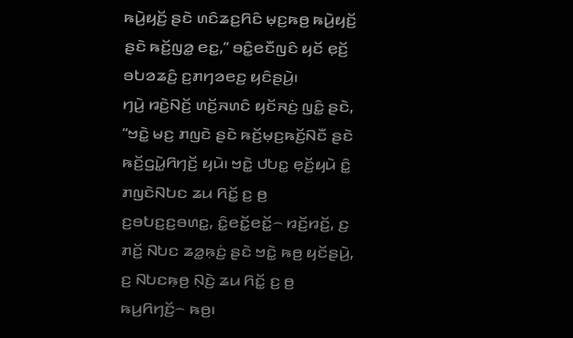ꤒꤣꤧ꤬ꤟꤢꤩ꤬ ꤔꤢꤧ ꤛꤢꤨꤘꤢ꤬ꤖꤢꤨ ꤗ꤫ꤢ꤬ꤒꤥ꤬ ꤒꤣꤧ꤬ꤟꤢꤩ꤬ ꤔꤢꤧ ꤒꤢꤩ꤬ꤜꤤ꤭ ꤕꤢ꤭,” ꤋꤢꤨ꤭ꤕꤢꤪꤜꤢꤨ ꤟꤢꤩ ꤕ꤫ꤢꤩ꤬ ꤋꤝꤤꤘꤢꤨ꤬ ꤢ꤬ꤊꤚꤤꤕꤢ꤬ ꤟꤢꤨꤔꤣꤧ꤬꤯
ꤚꤣꤧ꤬ ꤙꤢꤧ꤬ꤡꤢꤩ꤬ ꤛꤢꤩ꤬ꤏꤛꤢꤨ ꤟꤢꤩꤏꤢꤦ꤬ ꤜꤢꤨ꤭ ꤔꤢꤧ, “ꤠꤢꤧ꤭ ꤗꤢ꤬ ꤊꤜꤢꤧ ꤔꤢꤧ ꤒꤢꤩ꤬ꤗ꤫ꤢ꤬ꤒꤢꤩ꤬ꤡꤢꤪ ꤔꤢꤧ ꤒꤢꤩ꤬ꤞꤣꤧ꤭ꤖꤚꤢꤩ꤬ ꤟꤣꤧ꤯ ꤠꤢꤧ꤭ ꤓꤝꤢ꤭ ꤕ꤫ꤢꤩ꤬ꤟꤣꤧ ꤢꤨ꤭ ꤊꤜꤢꤧꤡꤝꤢ ꤘꤣ ꤖꤢꤩ꤭ ꤢ꤬ ꤥ꤬ ꤢ꤬ꤋꤝꤢ꤬ꤢ꤬ꤋꤛꤢ꤭, ꤢꤨ꤭ꤕꤢꤩ꤭ꤕꤢꤩ꤭꤮ ꤙꤢꤩ꤬ꤙꤢꤩ꤬, ꤢ꤬ ꤊꤢꤩ꤬ ꤡꤝꤢ ꤘꤤ꤭ꤒ꤫ꤢꤦ꤬ ꤔꤢꤧ ꤠꤢꤧ꤭ ꤒꤥ꤬ ꤟꤢꤩꤔꤣꤧ꤬, ꤢ꤬ ꤡꤝꤢꤒ꤫ꤥ꤬ ꤡ꤫ꤢꤧ꤬ ꤘꤣ ꤖꤢꤩ꤭ ꤢ꤬ ꤥ꤬ ꤒꤣ꤬ꤖꤚꤢꤩ꤬꤮ ꤒꤥ꤬꤯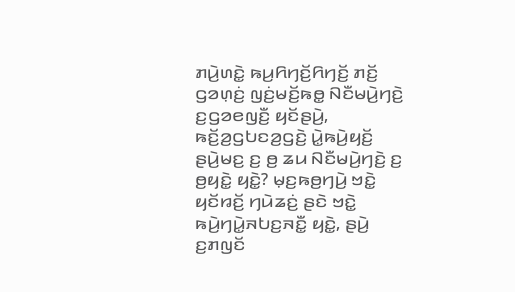ꤊꤣꤧ꤬ꤛꤢꤧ꤭ ꤒꤣ꤬ꤖꤚꤢꤩ꤬ꤖꤚꤢꤩ꤬ ꤊꤢꤩ꤬ ꤞꤤꤛ꤫ꤢꤦ꤬ ꤜꤢꤦ꤬ꤗꤢꤩ꤬ꤒꤥ꤭ ꤡꤢꤪꤗꤣꤧ꤬ꤚꤢꤧ꤬ ꤢ꤬ꤞꤤꤕꤜꤢꤪ꤬ ꤟꤢꤩꤔꤣꤧ꤬, ꤒꤢꤩ꤬ꤤ꤬ꤞꤝꤢꤤ꤬ꤞꤢꤧ꤬ ꤣꤧ꤭ꤒꤣꤧ꤬ꤟꤢꤩ꤬ ꤔꤣꤧ꤬ꤗꤢ꤬ ꤢ꤬ ꤥ꤬ ꤘꤣ ꤡꤢꤪꤗꤣꤧ꤬ꤚꤢꤧ꤬ ꤢ꤬ ꤥ꤬ꤟꤢꤧ꤭ ꤟꤢꤧ꤭? ꤗ꤫ꤢ꤬ꤒꤥ꤬ꤚꤣꤧ꤬ ꤠꤢꤧ꤭ ꤟꤢꤩꤙꤢꤩ꤬ ꤚꤣꤧꤘꤢꤦ꤬ ꤔꤢꤧ ꤠꤢꤧ꤭ ꤒꤣꤧ꤬ꤚꤣꤧ꤭ꤏꤝꤢ꤬ꤏꤢꤪ꤭ ꤟꤢꤧ꤭, ꤔꤣꤧ꤬ ꤢ꤬ꤊꤜꤢꤩ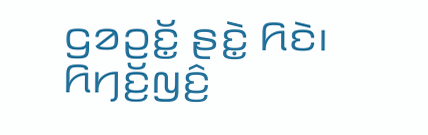ꤞꤤꤑꤢꤩ꤭ ꤔꤢꤧ꤭ ꤖꤢꤧ꤯
ꤖꤚꤢꤩ꤬ꤜꤢꤨ꤬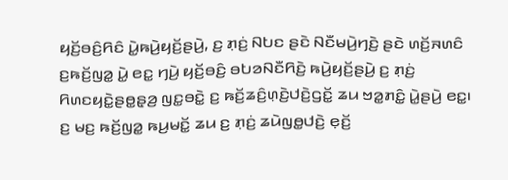ꤟꤢꤩ꤬ꤋꤢꤨ꤬ꤖꤢꤨ ꤣꤧ꤭ꤒꤣꤧ꤬ꤟꤢꤩ꤬ꤔꤣꤧ꤬, ꤢ꤬ ꤊ꤫ꤢꤦ꤬ ꤡꤝꤢ ꤔꤢꤧ ꤡꤢꤪꤗꤣꤧ꤬ꤚꤢꤧ꤬ ꤔꤢꤧ ꤛꤢꤩ꤬ꤏꤛꤢꤨ ꤢ꤬ꤒꤢꤩ꤬ꤜꤤ꤭ ꤣꤧ꤭ ꤕꤢ꤭ ꤚꤣꤧ꤬ ꤟꤢꤩ꤬ꤋꤢꤨ꤬ ꤋꤝꤤꤡꤢꤪꤖꤢꤧ꤬ ꤒꤣꤧ꤬ꤟꤢꤩ꤬ꤔꤣꤧ꤬ ꤢ꤬ ꤊ꤫ꤢꤦ꤬ ꤖꤛꤢꤟꤢꤧ꤭ꤔꤥ꤭ꤔ꤫ꤤ꤬ ꤜꤢ꤭ꤋꤢꤧ꤭ ꤢ꤬ ꤒꤢꤩ꤬ꤘꤢꤨ꤬ꤛ꤫ꤢꤧ꤬ꤓꤢꤧ꤬ꤞꤢꤩ꤭ ꤘꤣ ꤠꤤ꤭ꤊꤢꤨ꤭ ꤣꤧ꤭ꤔꤣꤧ꤬ ꤕꤢ꤭꤯
ꤢ꤬ ꤗꤢ꤬ ꤒꤢꤩ꤬ꤜꤤ꤭ ꤒꤣ꤬ꤗꤢꤩ꤭ ꤘꤣ ꤢ꤬ ꤊ꤫ꤢꤦ꤬ ꤘꤣꤧꤜꤥ꤭ꤓꤢꤧ꤬ ꤕ꤫ꤢꤩ꤬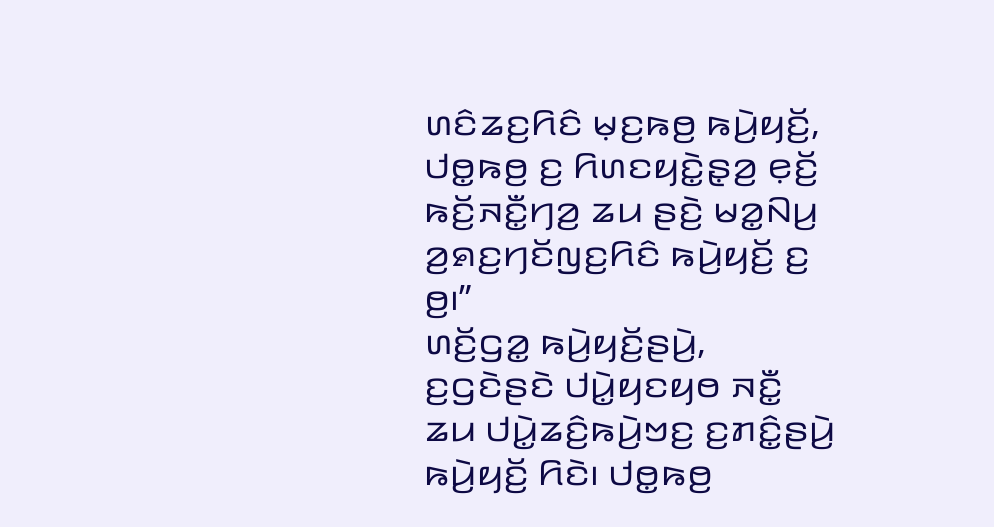ꤛꤢꤨꤘꤢ꤬ꤖꤢꤨ ꤗ꤫ꤢ꤬ꤒꤥ꤬ ꤒꤣꤧ꤬ꤟꤢꤩ꤬, ꤓꤥ꤭ꤒꤥ꤬ ꤢ꤬ ꤖꤛꤢꤟꤢꤧ꤭ꤔ꤫ꤤ꤬ ꤕ꤫ꤢꤩ꤬ ꤒꤢꤩ꤬ꤏꤢꤪ꤭ꤚꤤ꤬ ꤘꤣ ꤔꤢꤧ꤬ ꤗꤤ꤭ꤡꤣ꤬ ꤤ꤬ꤎꤢ꤬ꤚꤢꤩꤜꤢ꤬ꤖꤢꤨ ꤒꤣꤧ꤬ꤟꤢꤩ꤬ ꤢ꤬ ꤥ꤬꤯”
ꤛꤢꤩ꤬ꤞꤤ꤭ ꤒꤣꤧ꤬ꤟꤢꤩ꤬ꤔꤣꤧ꤬, ꤢ꤬ꤞꤢꤧꤔꤢꤧ ꤓꤣꤧ꤭ꤟꤢꤟꤥ ꤏꤢꤪ꤭ ꤘꤣ ꤓꤣꤧ꤭ꤘꤢꤨ꤬ꤒꤣꤧ꤬ꤠꤢ꤬ ꤢ꤬ꤊꤢꤨ꤭ꤔꤣꤧ꤬ ꤒꤣꤧ꤬ꤟꤢꤩ꤬ ꤖꤢꤧ꤯ ꤓꤥ꤭ꤒꤥ꤬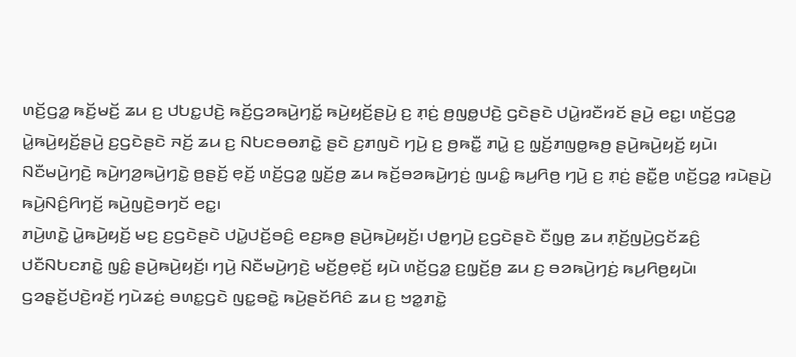ꤛꤢꤩ꤬ꤞꤤ꤭ ꤒꤢꤩ꤬ꤗꤢꤩ꤬ ꤘꤣ ꤢ꤬ ꤓꤝꤢ꤭ꤓꤢꤧ꤬ ꤒꤢꤩ꤬ꤞꤤꤒꤣꤧ꤬ꤚꤢꤩ꤭ ꤒꤣꤧ꤬ꤟꤢꤩ꤬ꤔꤣꤧ꤬ ꤢ꤬ ꤊ꤫ꤢꤦ꤬ ꤥ꤬ꤜꤥ꤭ꤓꤢꤧ꤬ ꤞꤢꤧꤔꤢꤧ ꤓꤣꤧ꤭ꤙꤢꤪꤙꤢꤩ ꤔꤣꤧ꤬ ꤕꤢ꤭꤯ ꤛꤢꤩ꤬ꤞꤤ꤭ ꤣꤧ꤭ꤒꤣꤧ꤬ꤟꤢꤩ꤬ꤔꤣꤧ꤬ ꤢ꤬ꤞꤢꤧꤔꤢꤧ ꤏꤢꤩ꤬ ꤘꤣ ꤢ꤬ ꤡꤝꤢꤋꤥꤊꤢꤧ꤭ ꤔꤢꤧ ꤢ꤬ꤊꤜꤢꤧ ꤚꤣꤧ꤬ ꤢ꤬ ꤥ꤬ꤒꤢꤪ꤭ ꤊꤣꤧ꤭ ꤢ꤬ ꤜ꤫ꤢꤩ꤬ꤊꤜꤥ꤭ꤒꤥ꤬ ꤔꤣꤧ꤬ꤒꤣꤧ꤬ꤟꤢꤩ꤬ ꤟꤣꤧ꤯ ꤡꤢꤪꤗꤣꤧ꤬ꤚꤢꤧ꤬ ꤒꤣꤧ꤬ꤚꤤ꤬ꤒꤣꤧ꤬ꤚꤢꤧ꤭ ꤥ꤬ꤔꤢꤩ꤬ ꤕ꤫ꤢꤩ꤬ ꤛꤢꤩ꤬ꤞꤤ꤭ ꤜ꤫ꤢꤩ꤬ꤥ꤬ ꤘꤣ ꤒꤢꤩ꤬ꤋꤤꤒꤣꤧ꤬ꤚꤢꤦ꤬ ꤜꤣꤢꤨ꤭ ꤒꤣ꤬ꤖꤥ꤬ ꤚꤣꤧ꤬ ꤢ꤬ ꤊ꤫ꤢꤦ꤬ ꤔꤢꤪ꤭ꤥ꤬ ꤛꤢꤩ꤬ꤞꤤ꤭ ꤙꤣꤧꤔꤣꤧ꤬ ꤒꤣꤧ꤬ꤡꤢꤨ꤬ꤖꤚꤢꤩ꤬ ꤒꤣꤧ꤬ꤜꤢꤧ꤬ꤋꤚꤢꤩ ꤕꤢ꤭꤯
ꤊꤣꤧ꤬ꤛꤢꤧ꤭ ꤣꤧ꤭ꤒꤣꤧ꤬ꤟꤢꤩ꤬ ꤗꤢ꤬ ꤢ꤬ꤞꤢꤧꤔꤢꤧ ꤓꤣꤧ꤭ꤓꤢꤩ꤬ꤋꤢꤨ꤬ ꤕꤢ꤬ꤒꤥ꤬ ꤔꤣꤧ꤬ꤒꤣꤧ꤬ꤟꤢꤩ꤬꤯ ꤓꤥ꤭ꤚꤣꤧ꤬ ꤢ꤬ꤞꤢꤧꤔꤢꤧ ꤢꤪꤜ꤫ꤥ꤬ ꤘꤣ ꤊ꤫ꤢꤩ꤬ꤜꤣꤧ꤬ꤞꤢꤩꤘꤢꤨ꤬ ꤓꤢꤪꤡꤝꤢꤊꤢꤧ꤭ ꤜꤢꤨ꤭ ꤔꤣꤧ꤬ꤒꤣꤧ꤬ꤟꤢꤩ꤬꤯ ꤚꤣꤧ꤬ ꤡꤢꤪꤗꤣꤧ꤬ꤚꤢꤧ꤬ ꤗꤢꤩ꤬ꤥ꤬ꤕ꤫ꤢꤩ꤬ ꤟꤣꤧ ꤛꤢꤩ꤬ꤞꤤ꤭ ꤢ꤬ꤜ꤫ꤢꤩ꤬ꤥ꤬ ꤘꤣ ꤢ꤬ ꤋꤤꤒꤣꤧ꤬ꤚꤢꤦ꤬ ꤒꤣ꤬ꤖꤥ꤬ꤟꤣꤧ꤯
ꤞꤤꤔ꤫ꤢꤩ꤬ꤓꤢꤧ꤬ꤙꤢꤩ꤬ ꤚꤣꤧꤘꤢꤦ꤬ ꤋꤛꤢ꤭ꤞꤢꤧ ꤜꤢ꤭ꤋꤢꤧ꤭ ꤒꤣꤧ꤬ꤔꤢꤩꤖꤢꤨ ꤘꤣ ꤢ꤬ ꤠꤤ꤭ꤊꤢꤧ꤭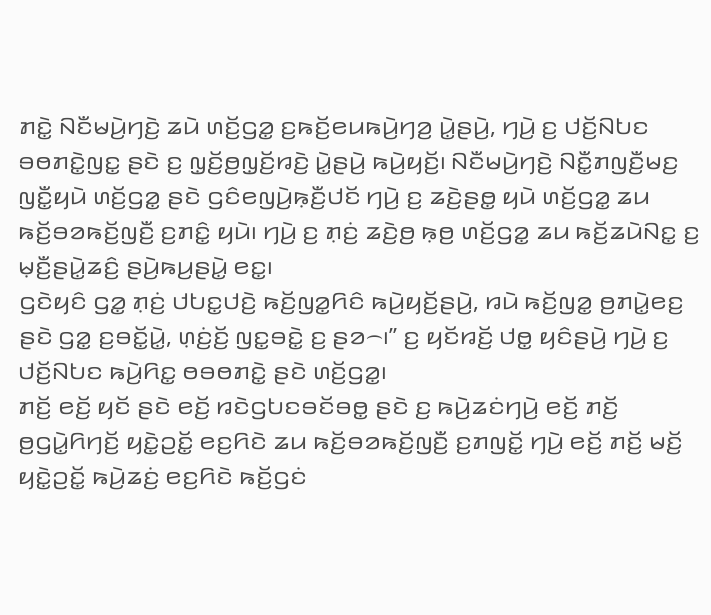ꤊꤢꤧ꤭ ꤡꤢꤪꤗꤣꤧ꤬ꤚꤢꤧ꤬ ꤘꤣꤧ ꤛꤢꤩ꤬ꤞꤤ꤭ ꤢ꤬ꤒꤢꤩ꤬ꤕꤣꤒꤣꤧ꤬ꤚꤤ꤬ ꤣꤧ꤭ꤔꤣꤧ꤬, ꤚꤣꤧ꤬ ꤢ꤬ ꤓꤢꤩ꤬ꤡꤝꤢ ꤋꤥꤊꤢꤧ꤭ꤜꤢ꤭ ꤔꤢꤧ ꤢ꤬ ꤜ꤫ꤢꤩ꤬ꤥ꤬ꤜ꤫ꤢꤩ꤬ꤙꤢꤧ꤬ ꤣꤧ꤭ꤔꤣꤧ꤬ ꤒꤣꤧ꤬ꤟꤢꤩ꤬꤯ ꤡꤢꤪꤗꤣꤧ꤬ꤚꤢꤧ꤬ ꤡꤢꤪ꤭ꤊꤜꤢꤪ꤬ꤗꤢ꤬ ꤜꤢꤪ꤭ꤟꤣꤧ ꤛꤢꤩ꤬ꤞꤤ꤭ ꤔꤢꤧ ꤞꤢꤨꤕꤜꤣꤧ꤬ꤒ꤫ꤢꤪ꤬ꤓꤢꤩ ꤚꤣꤧ꤬ ꤢ꤬ ꤘꤢꤧ꤬ꤔꤥ꤭ ꤟꤣꤧ ꤛꤢꤩ꤬ꤞꤤ꤭ ꤘꤣ ꤒꤢꤩ꤬ꤋꤤꤒꤢꤩ꤬ꤜꤢꤪ꤬ ꤢ꤬ꤊꤢꤨ꤭ ꤟꤣꤧ꤯ ꤚꤣꤧ꤬ ꤢ꤬ ꤊ꤫ꤢꤦ꤬ ꤘꤢꤧ꤬ꤥ꤬ ꤒ꤫ꤥ꤬ ꤛꤢꤩ꤬ꤞꤤ꤭ ꤘꤣ ꤒꤢꤩ꤬ꤘꤣꤧꤡꤢ꤭ ꤢ꤬ ꤗ꤫ꤢꤪ꤬ꤔꤣꤧ꤭ꤘꤢꤨ꤬ ꤔꤣꤧ꤬ꤒꤣ꤬ꤔꤣꤧ꤭ ꤕꤢ꤭꤯
ꤞꤢꤧꤟꤢꤨ ꤞꤤ꤭ ꤊ꤫ꤢꤦ꤬ ꤓꤝꤢ꤭ꤓꤢꤧ꤬ ꤒꤢꤩ꤬ꤜꤤ꤭ꤖꤢꤨ ꤒꤣꤧ꤬ꤟꤢꤩ꤬ꤔꤣꤧ꤬, ꤙꤣꤧ ꤒꤢꤩ꤬ꤜꤤ꤭ ꤥ꤬ꤊꤣꤧ꤭ꤕꤢ꤬ ꤔꤢꤧ ꤞꤤ꤭ ꤢ꤬ꤋꤢꤩ꤭ꤣꤧ꤭, ꤛ꤫ꤢꤦ꤬ꤢꤩ꤬ ꤜꤢ꤭ꤋꤢꤧ꤭ ꤢ꤬ ꤔꤤ꤮꤯” ꤢ꤬ ꤟꤢꤩꤙꤢꤩ꤬ ꤓꤥ꤭ ꤟꤢꤨꤔꤣꤧ꤬ ꤚꤣꤧ꤬ ꤢ꤬ ꤓꤢꤩ꤬ꤡꤝꤢ ꤒꤣꤧ꤬ꤖꤢ꤭ ꤥꤋꤥꤊꤢꤧ꤭ ꤔꤢꤧ ꤛꤢꤩ꤬ꤞꤤ꤭꤯
ꤊꤢꤩ꤬ ꤕꤢꤩ꤬ ꤟꤢꤩ ꤔꤢꤧ ꤕꤢꤩ꤬ ꤙꤢꤧꤞꤝꤢꤋꤢꤩꤋꤥ꤭ ꤔꤢꤧ ꤢ꤬ ꤒꤣꤧ꤬ꤘꤢꤦꤚꤣꤧ꤬ ꤕꤢꤩ꤬ ꤊꤢꤩ꤬ ꤥ꤬ꤞꤣꤧ꤭ꤖꤚꤢꤩ꤬ ꤟꤢꤧ꤭ꤑꤢꤩ꤭ ꤕꤢ꤬ꤖꤢꤧ ꤘꤣ ꤒꤢꤩ꤬ꤋꤤꤒꤢꤩ꤬ꤜꤢꤪ꤬ ꤢ꤬ꤊꤜꤢꤩ꤭ ꤚꤣꤧ꤬ ꤕꤢꤩ꤬ ꤊꤢꤩ꤬ ꤗꤢꤩ꤬ ꤟꤢꤧ꤭ꤑꤢꤩ꤭ ꤒꤣꤧ꤬ꤘꤢꤦ꤬ ꤕꤢ꤬ꤖꤢꤧ ꤒꤢꤩ꤬ꤞꤢꤦ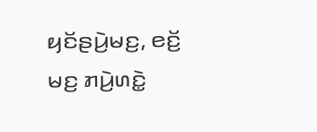ꤟꤢꤩꤔꤣꤧ꤬ꤗꤢ꤬, ꤕꤢꤩ꤬ ꤗꤢ꤬ ꤊꤣꤧ꤬ꤛꤢꤧ꤭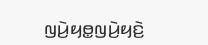ꤜꤣꤧ꤬ꤟꤥ꤭ꤜꤣꤧ꤬ꤟꤢꤧ꤬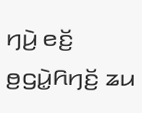ꤚꤣꤧ꤬ ꤕꤢꤩ꤬ ꤥ꤬ꤞꤣꤧ꤭ꤖꤚꤢꤩ꤬ ꤘꤣ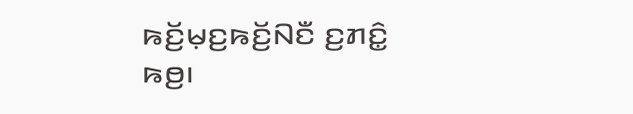ꤒꤢꤩ꤬ꤗ꤫ꤢ꤬ꤒꤢꤩ꤬ꤡꤢꤪ ꤢ꤬ꤊꤢꤨ꤭ ꤒꤥ꤬꤯